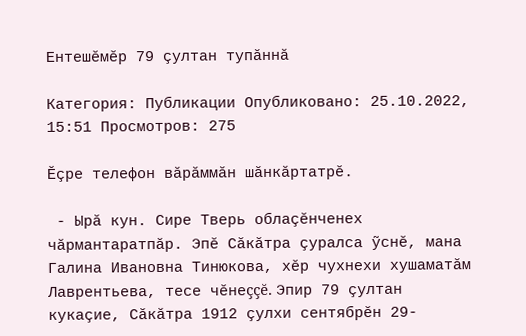Ентешĕмĕр 79 çултан тупăннă

Категория: Публикации Опубликовано: 25.10.2022, 15:51 Просмотров: 275

Ĕçре телефон вăрăммăн шăнкăртатрĕ.

 - Ырă кун. Сире Тверь облаçĕнченех чăрмантаратпăр. Эпĕ Сăкăтра çуралса ỹснĕ, мана Галина Ивановна Тинюкова, хĕр чухнехи хушаматăм Лаврентьева, тесе чĕнеççĕ. Эпир 79 çултан кукаçие, Сăкăтра 1912 çулхи сентябрĕн 29-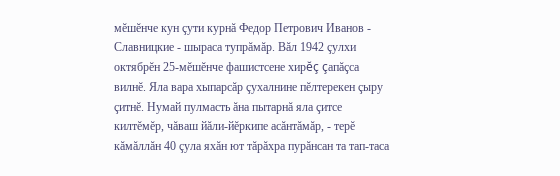мĕшĕнче кун çути курнă Федор Петрович Иванов - Славницкие - шыраса тупрăмăр. Вăл 1942 çулхи октябрĕн 25-мĕшĕнче фашистсене хирĕç çапăçса вилнĕ. Яла вара хыпарсăр çухалнине пĕлтерекен çыру çитнĕ. Нумай пулмасть ăна пытарнă яла çитсе килтĕмĕр, чăваш йăли-йĕркипе асăнтăмăр, - терĕ кăмăллăн 40 çула яхăн ют тăрăхра пурăнсан та тап-таса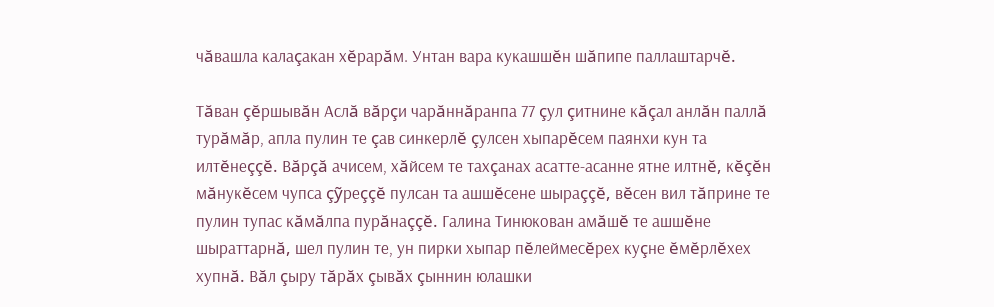чăвашла калаçакан хĕрарăм. Унтан вара кукашшĕн шăпипе паллаштарчĕ.

Тăван çĕршывăн Аслă вăрçи чарăннăранпа 77 çул çитнине кăçал анлăн паллă турăмăр, апла пулин те çав синкерлĕ çулсен хыпарĕсем паянхи кун та илтĕнеççĕ. Вăрçă ачисем, хăйсем те тахçанах асатте-асанне ятне илтнĕ, кĕçĕн мăнукĕсем чупса çỹреççĕ пулсан та ашшĕсене шыраççĕ, вĕсен вил тăприне те пулин тупас кăмăлпа пурăнаççĕ. Галина Тинюкован амăшĕ те ашшĕне шыраттарнă, шел пулин те, ун пирки хыпар пĕлеймесĕрех куçне ĕмĕрлĕхех хупнă. Вăл çыру тăрăх çывăх çыннин юлашки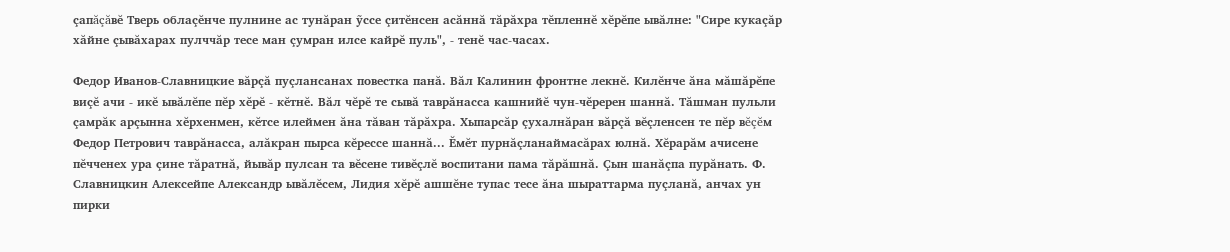çапăçăвĕ Тверь облаçĕнче пулнине ас тунăран ỹссе çитĕнсен асăннă тăрăхра тĕпленнĕ хĕрĕпе ывăлне: "Сире кукаçăр хăйне çывăхарах пулччăр тесе ман çумран илсе кайрĕ пуль", - тенĕ час-часах.

Федор Иванов-Славницкие вăрçă пуçлансанах повестка панă. Вăл Калинин фронтне лекнĕ. Килĕнче ăна мăшăрĕпе виçĕ ачи - икĕ ывăлĕпе пĕр хĕрĕ - кĕтнĕ. Вăл чĕрĕ те сывă таврăнасса кашнийĕ чун-чĕререн шаннă. Тăшман пульли çамрăк арçынна хĕрхенмен, кĕтсе илеймен ăна тăван тăрăхра. Хыпарсăр çухалнăран вăрçă вĕçленсен те пĕр вĕçĕм Федор Петрович таврăнасса, алăкран пырса кĕрессе шаннă... Ĕмĕт пурнăçланаймасăрах юлнă. Хĕрарăм ачисене пĕчченех ура çине тăратнă, йывăр пулсан та вĕсене тивĕçлĕ воспитани пама тăрăшнă. Çын шанăçпа пурăнать. Ф. Славницкин Алексейпе Александр ывăлĕсем, Лидия хĕрĕ ашшĕне тупас тесе ăна шыраттарма пуçланă, анчах ун пирки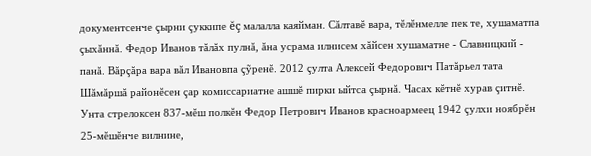документсенче çырни çуккипе ĕç малалла каяйман. Сăлтавĕ вара, тĕлĕнмелле пек те, хушаматпа çыхăннă. Федор Иванов тăлăх пулнă, ăна усрама илнисем хăйсен хушаматне - Славницкий - панă. Вăрçăра вара вăл Ивановпа çỹренĕ. 2012 çулта Алексей Федорович Патăрьел тата Шăмăршă районĕсен çар комиссариатне ашшĕ пирки ыйтса çырнă. Часах кĕтнĕ хурав çитнĕ. Унта стрелоксен 837-мĕш полкĕн Федор Петрович Иванов красноармеец 1942 çулхи ноябрĕн 25-мĕшĕнче вилнине,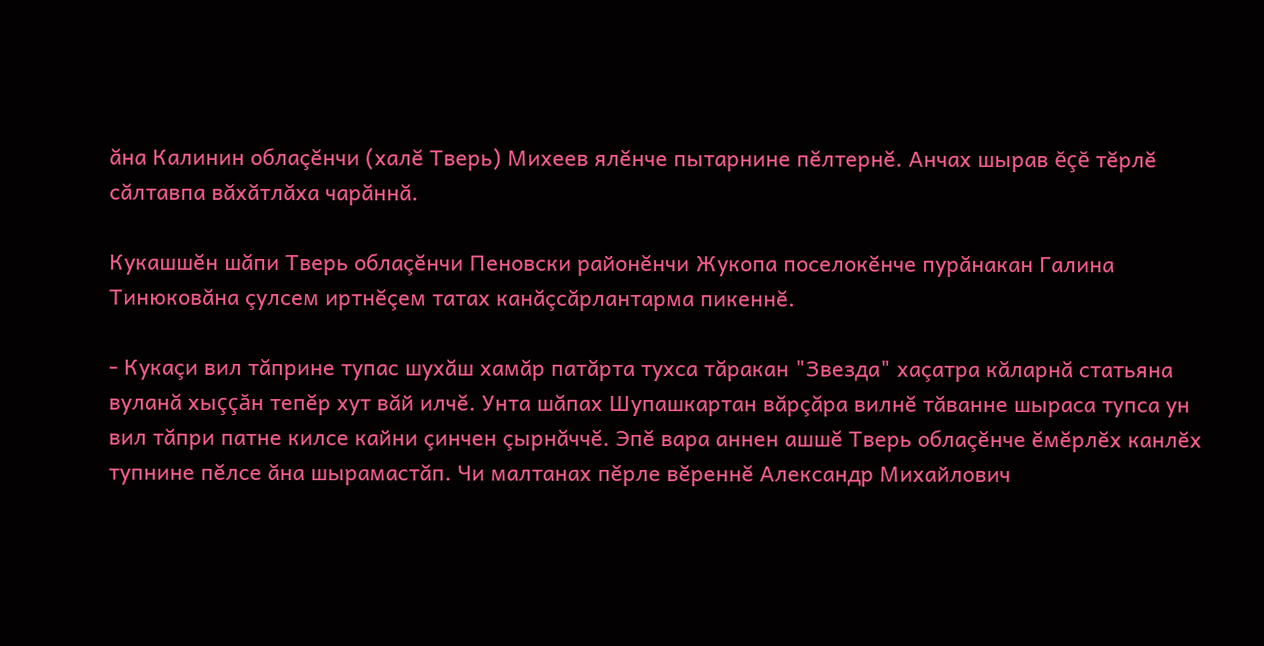ăна Калинин облаçĕнчи (халĕ Тверь) Михеев ялĕнче пытарнине пĕлтернĕ. Анчах шырав ĕçĕ тĕрлĕ сăлтавпа вăхăтлăха чарăннă.

Кукашшĕн шăпи Тверь облаçĕнчи Пеновски районĕнчи Жукопа поселокĕнче пурăнакан Галина Тинюковăна çулсем иртнĕçем татах канăçсăрлантарма пикеннĕ.

- Кукаçи вил тăприне тупас шухăш хамăр патăрта тухса тăракан "Звезда" хаçатра кăларнă статьяна вуланă хыççăн тепĕр хут вăй илчĕ. Унта шăпах Шупашкартан вăрçăра вилнĕ тăванне шыраса тупса ун вил тăпри патне килсе кайни çинчен çырнăччĕ. Эпĕ вара аннен ашшĕ Тверь облаçĕнче ĕмĕрлĕх канлĕх тупнине пĕлсе ăна шырамастăп. Чи малтанах пĕрле вĕреннĕ Александр Михайлович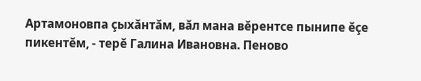Артамоновпа çыхăнтăм, вăл мана вĕрентсе пынипе ĕçе пикентĕм, - терĕ Галина Ивановна. Пеново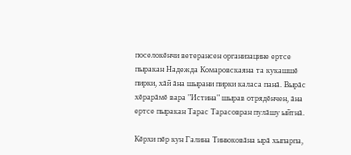поселокĕнчи ветерансен организацине ертсе пыракан Надежда Комаровскаяна та кукашшĕ пирки, хăй ăна шырани пирки каласа панă. Вырăс хĕрарăмĕ вара "Истина" шырав отрядĕнчен, ăна ертсе пыракан Тарас Тарасовран пулăшу ыйтнă.

Кĕрхи пĕр кун Галина Тинюковăна ырă хыпарпа,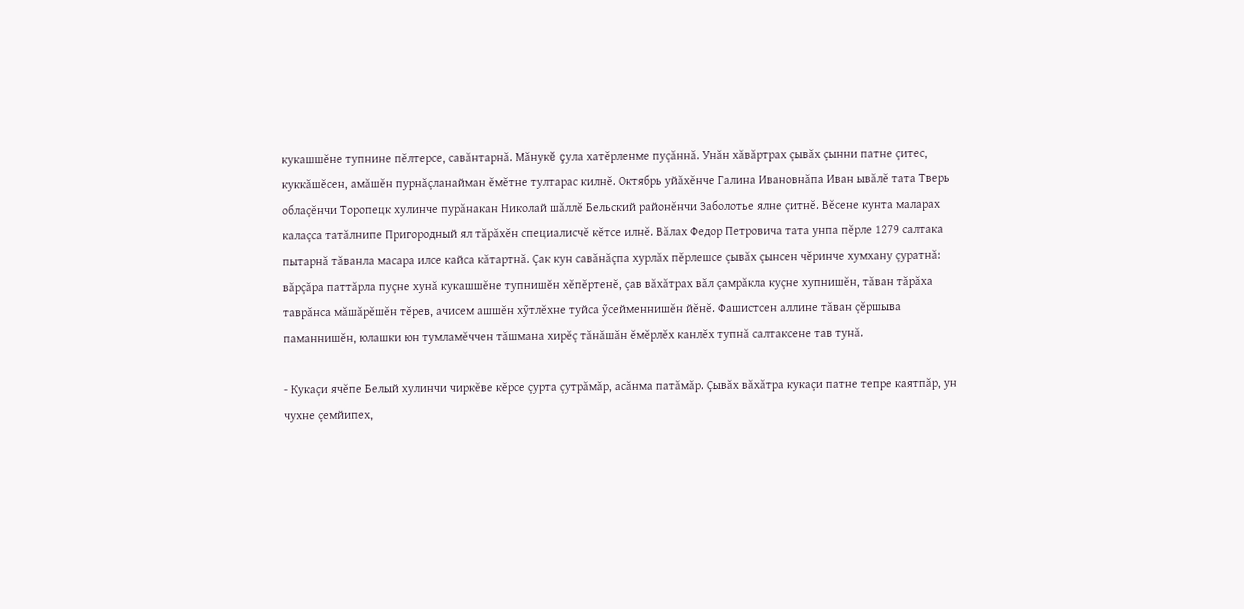кукашшĕне тупнине пĕлтерсе, савăнтарнă. Мăнукĕ çула хатĕрленме пуçăннă. Унăн хăвăртрах çывăх çынни патне çитес, куккăшĕсен, амăшĕн пурнăçланайман ĕмĕтне тултарас килнĕ. Октябрь уйăхĕнче Галина Ивановнăпа Иван ывăлĕ тата Тверь облаçĕнчи Торопецк хулинче пурăнакан Николай шăллĕ Бельский районĕнчи Заболотье ялне çитнĕ. Вĕсене кунта маларах калаçса татăлнипе Пригородный ял тăрăхĕн специалисчĕ кĕтсе илнĕ. Вăлах Федор Петровича тата унпа пĕрле 1279 салтака пытарнă тăванла масара илсе кайса кăтартнă. Çак кун савăнăçпа хурлăх пĕрлешсе çывăх çынсен чĕринче хумхану çуратнă: вăрçăра паттăрла пуçне хунă кукашшĕне тупнишĕн хĕпĕртенĕ, çав вăхăтрах вăл çамрăкла куçне хупнишĕн, тăван тăрăха таврăнса мăшăрĕшĕн тĕрев, ачисем ашшĕн хỹтлĕхне туйса ỹсейменнишĕн йĕнĕ. Фашистсен аллине тăван çĕршыва паманнишĕн, юлашки юн тумламĕччен тăшмана хирĕç тăнăшăн ĕмĕрлĕх канлĕх тупнă салтаксене тав тунă.

- Кукаçи ячĕпе Белый хулинчи чиркĕве кĕрсе çурта çутрăмăр, асăнма патăмăр. Çывăх вăхăтра кукаçи патне тепре каятпăр, ун чухне çемйипех,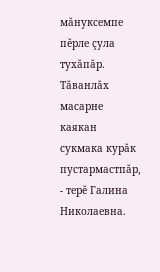мăнуксемпе пĕрле çула тухăпăр. Тăванлăх масарне каякан сукмака курăк пустармастпăр, - терĕ Галина Николаевна.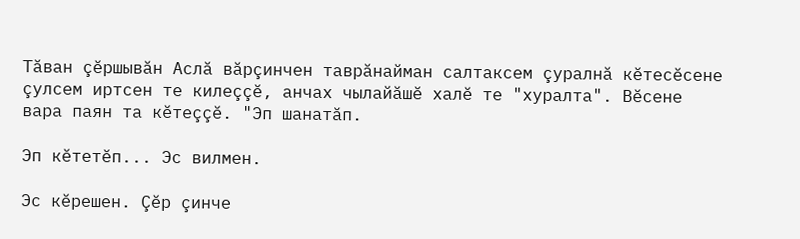Тăван çĕршывăн Аслă вăрçинчен таврăнайман салтаксем çуралнă кĕтесĕсене çулсем иртсен те килеççĕ, анчах чылайăшĕ халĕ те "хуралта". Вĕсене вара паян та кĕтеççĕ. "Эп шанатăп.

Эп кĕтетĕп... Эс вилмен.

Эс кĕрешен. Çĕр çинче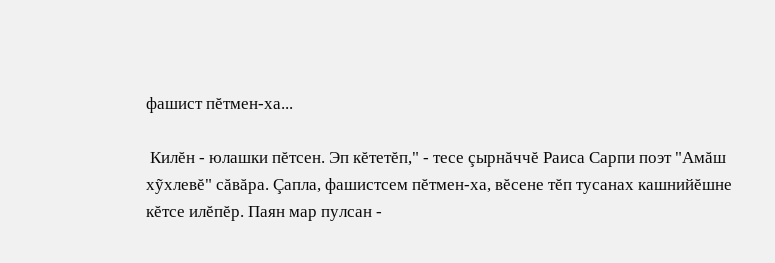фашист пĕтмен-ха...

 Килĕн - юлашки пĕтсен. Эп кĕтетĕп," - тесе çырнăччĕ Раиса Сарпи поэт "Амăш хỹхлевĕ" сăвăра. Çапла, фашистсем пĕтмен-ха, вĕсене тĕп тусанах кашнийĕшне кĕтсе илĕпĕр. Паян мар пулсан -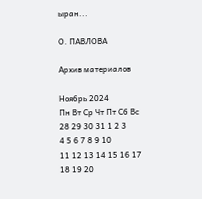ыран...

О. ПАВЛОВА

Архив материалов

Ноябрь 2024
Пн Вт Ср Чт Пт Сб Вс
28 29 30 31 1 2 3
4 5 6 7 8 9 10
11 12 13 14 15 16 17
18 19 20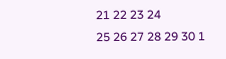21 22 23 24
25 26 27 28 29 30 1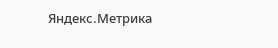Яндекс.Метрика